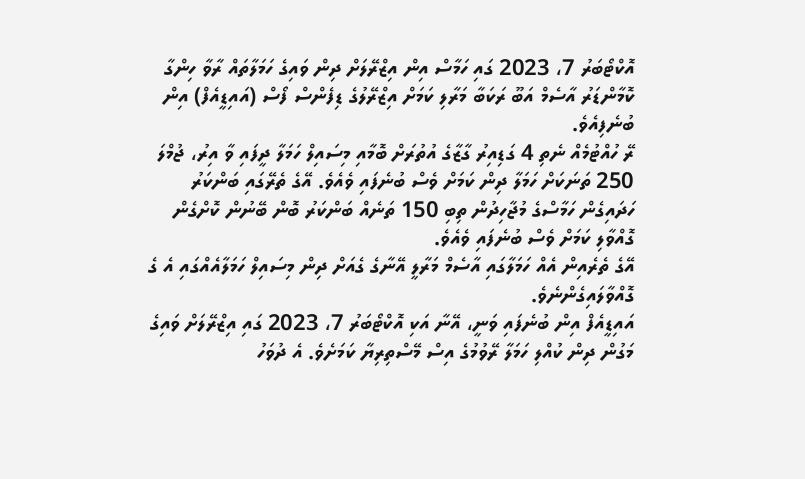އޮކްޓޯބަރު 7، 2023 ގައި ހަމާސް އިން އިޒްރޭލަށް ދިން ވައިގެ ހަމަލާތައް ރާވާ ހިންގާ ކޮމާންޑަރު އާސެމް އަބޫ ރަކަބާ މަރާލި ކަމަށް އިޒްރޭލުގެ ޑިފެންސް ފޯސް (އައިޑީއެފް) އިން ބުނެފިއެވެ.
ރޭ ހުއްޓުމެއް ނެތި 4 ގަޑިއިރު ގާޒާގެ އުތުރަށް ބޮމާއި މިސައިލް ހަމަލާ ދީފައި ވާ އިރު، ޖުމްލަ 250 ތަނަކަށް ހަމަލާ ދިން ކަމަށް ވެސް ބުނެފައި ވެއެވެ. އޭގެ ތެރޭގައި ބަންކަރު ހަދައިގެން ހަމާސްގެ މުޖާހިދުން ތިބި 150 ތަނެއް ބަންކަރު ބޮން ބޭނުން ކޮށްގެން ގޮއްވާލި ކަމަށް ވެސް ބުނެފައި ވެއެވެ.
އޭގެ ތެރެއިން އެއް ހަމަލާގައި އާސެމް މަރާލީ އޭނާގެ ގެއަށް ދިން މިސައިލް ހަމަލާއެއްގައި އެ ގެ ގޮއްވާލައިގެންނެވެ.
އައިޑީއެފް އިން ބުނެފައި ވަނީ، އޭނާ އަކި އޮކްޓޯބަރު 7، 2023 ގައި އިޒްރޭލަށް ވައިގެ މަގުން ދިން ކުއްލި ހަމަލާ ރޭވުމުގެ އިސް މޭސްތިރިޔާ ކަމަށެވެ. އެ ދުވަހު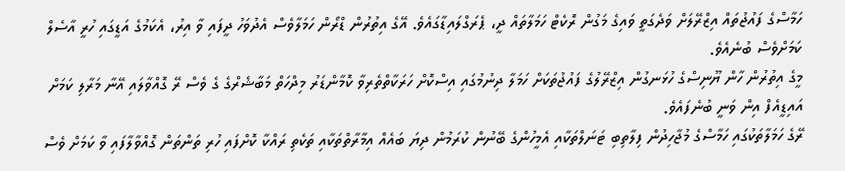ހަމާސްގެ ފައުޖުތައް އިޒްރޭލަށް ވަދެގަތީ ވައިގެ މަގުން ރޮކެޓް ހަމަލާތައް ދީ، ޕެރަގްލައިޑާގައެވެ. އޭގެ އިތުރުން ޑްރޯން ހަމަލާވެސް އެދުވަހު ދީފައި ވާ އިރު، އެކަމުގެ އަޑީގައި ހުރީ އާސެލް ކަމަށްވެސް ބުނެއެވެ.
މީގެ އިތުރުން ހާން ޔޫނިސްގެ ހުޅަނގުން އިޒްރޭލުގެ ފައުޖުތަކަށް ހަމަލާ ދިނުމުގައި އިސްކޮށް ހަރަކާތްތެރިވާ ކޮމާންޑަރު މިދްހަތް މަބާޝެރްގެ ގެ ވެސް ރޭ ގޮއްވާލައި އޭނާ މަރާލި ކަމަށް އައިޑީއެފް އިން ވަނީ ބުނެފައެވެ.
ރޭގެ ހަމަލާތަކުގައި ހަމާސްގެ މުޖާހިދުން ފިލާތިބި ޓަނަލްތަކާއި އެމީހުންގެ ބޭނުން ކުރަމުން ދިޔަ ބައެއް އިމާރާތްތަކާއި ތަކެތި ރައްކާ ކޮށްފައި ހުރި ތަންތަން ގޮއްވާލާފައި ވާ ކަމަށް ވެސް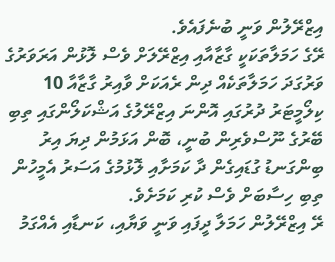އިޒްރޭލުން ވަނީ ބުނެފައެވެ.
ރޭގެ ހަމަލާތަކަކީ ގާޒާއާއި އިޒްރޭލަށް ވެސް ލޮޅުން އަރަވަރުގެ ވަރުގަދަ ހަމަލާތަކެއް ދިން ރެއަކަށް ވާއިރު ގާޒާއާ 10 ކިލޯމީޓަރު ދުރުގައި އޮންނަ އިޒްރޭލުގެ އަޝްކަލޯންގައި ތިބި ބޭރުގެ ނޫސްވެރިން ބުނީ، ބޮން އަޅަމުން ދިޔަ އިރު ބިންގަނޑު ގުޑައިގެން ދާ ކަމަށާއި ލޮޅުމުގެ އަސަރު އެމީހުން ތިބި ހިސާބަށް ވެސް ކުރި ކަމަށެވެ.
ރޭ އިޒްރޭލުން ހަމަލާ ދީފައި ވަނީ ވަޔާއި، ކަނޑާއި އެއްގަމު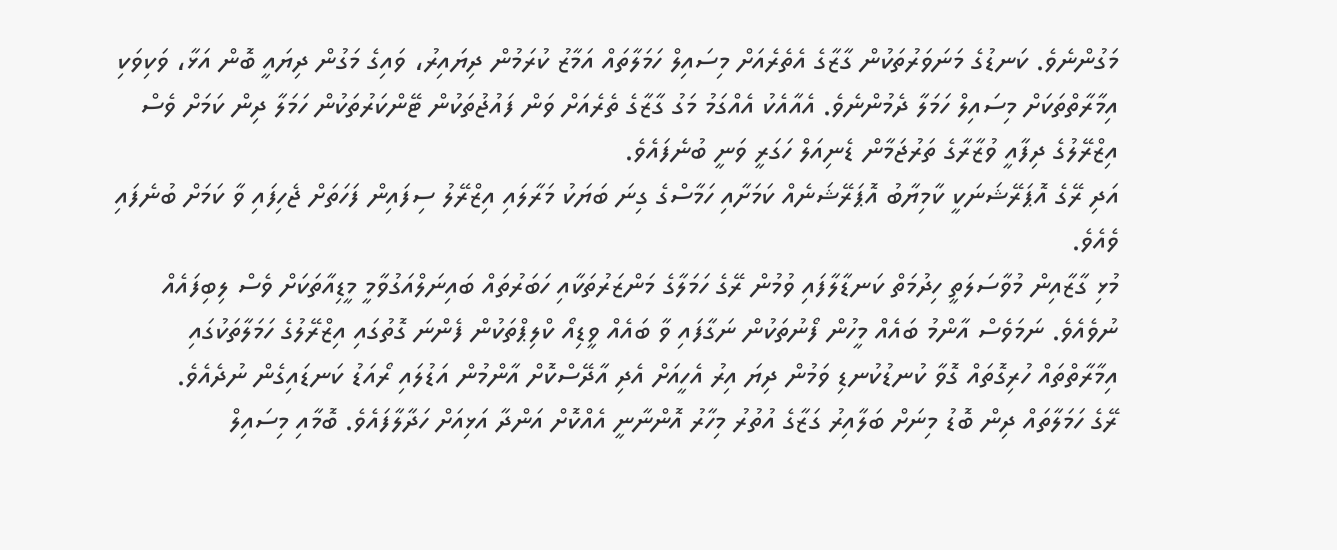މަގުންނެވެ. ކަނޑުގެ މަނަވަރުތަކުން ގާޒާގެ އެތެރެއަށް މިސައިލް ހަމަލާތައް އަމާޒު ކުރަމުން ދިޔައިރު، ވައިގެ މަގުން ދިޔައީ ބޮން އަޅާ، ވަކިވަކި އިމާރާތްތަކަށް މިސައިލް ހަމަލާ ދެމުންނެވެ. އެއާއެކު އެއްގަމު މަގު ގާޒާގެ ތެރެއަށް ވަން ފައުޖުތަކުން ޓޭންކަރުތަކުން ހަމަލާ ދިން ކަމަށް ވެސް އިޒްރޭލުގެ ދިފާއީ ވުޒާރާގެ ތަރުޖަމާން ޑެނިއަލް ހަގަރީ ވަނީ ބުނެފައެވެ.
އަދި ރޭގެ އޮޕަރޭޝަނަކީ ކާމިޔާބު އޮޕަރޭޝަނެއް ކަމަށާއި ހަމާސްގެ ގިނަ ބަޔަކު މަރާލައި އިޒްރޭލު ސިފައިން ފަހަތަށް ޖެހިފައި ވާ ކަމަށް ބުނެފައި ވެއެވެ.
މުޅި ގާޒާއިން މުވާސަލަތީ ހިދުމަތް ކަނޑާލާފައި ވުމުން ރޭގެ ހަމަލާގެ މަންޒަރުތަކާއި ހަބަރުތައް ބައިނަލްއަގުވާމީ މީޑިއާތަކަށް ވެސް ލިބިފައެއް ނުވެއެވެ. ނަމަވެސް އާންމު ބައެއް މީހުން ފޯނުތަކުން ނަގާފައި ވާ ބައެއް ވީޑިއޯ ކްލިޕްތަކުން ފެންނަ ގޮތުގައި އިޒްރޭލުގެ ހަމަލާތަކުގައި އިމާރާތްތައް ހުރިގޮތައް ގޮވާ ކުނޑުކުނޑި ވަމުން ދިޔަ އިރު އެހީއަށް އެދި އާދޭސްކޮށް އާންމުން އަޑުލައި ރޯއަޑު ކަނޑައިގެން ނުދެއެވެ.
ރޭގެ ހަމަލާތައް ދިން ބޮޑު މިނަށް ބަލާއިރު ގަޒާގެ އުތުރު މިހާރު އޮންނާނީ އެއްކޮށް އަންދާ އަޅިއަށް ހަދާލާފައެވެ. ބޮމާއި މިސައިލް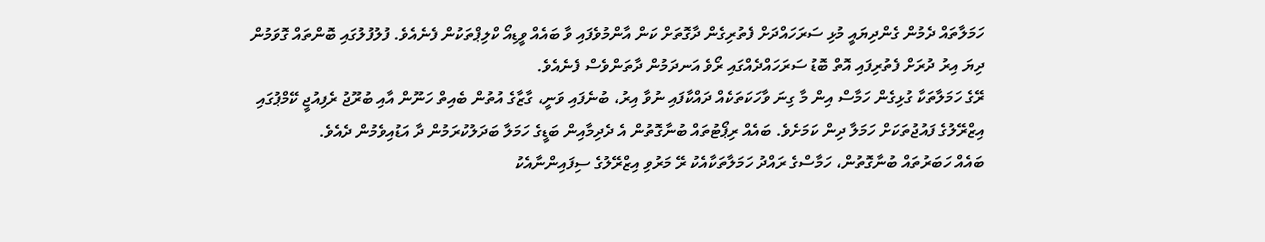ހަމަލާތައް ދެމުން ގެންދިޔައީ މުޅި ސަރަހައްދަށް ފެތުރިގެން ދާގޮތަށް ކަން އާންމުވެފައި ވާ ބައެއް ވީޑިއޯ ކްލިޕްތަކުން ފެނެއެވެ. ފުލުފުލުގައި ބޮންތައް ގޮވަމުން ދިޔަ އިރު ދުރަށް ފެތުރިފައި އޮތް ބޮޑު ސަރަހައްދެއްގައި ރޯވެ އަނދަމުން ދާތަންވެސް ފެނެއެވެ.
ރޭގެ ހަމަލާތަކާ ގުޅިގެން ހަމާސް އިން މާ ގިނަ ވާހަކަތަކެއް ދައްކާފައި ނުވާ އިރު، ބުނެފައި ވަނީ، ގާޒާގެ އުތުން ބެއިތް ހަނޫން އާއި ބުރޫޖު ރެފިއުޖީ ކޭމްޕުގައި އިޒްރޭލުގެ ފައުޖުތަކަށް ހަމަލާ ދިން ކަމަށެވެ. ބައެއް ރިޕޯޓުތައް ބުނާގޮތުން އެ ދެދިމާއިން ބަޑީގެ ހަމަލާ ބަދަލުކުރަމުން ދާ އަޑުއިވެމުން ދެއެވެ.
ބައެއް ހަބަރުތައް ބުނާގޮތުން، ހަމާސްގެ ރައްދު ހަމަލާތަކާއެކު ރޭ މަރުވި އިޒްރޭލުގެ ސިފައިންނާއެކު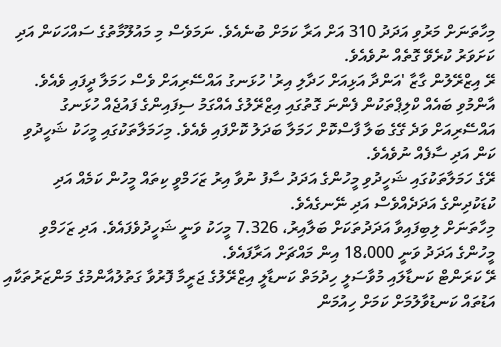މިހާތަނަށް މަރުވި އަދަދު 310 އަށް އަރާ ކަމަށް ބުނެއެވެ. ނަމަވެސް މި މައުލޫމާތުގެ ސައްހަކަން އަދި ކަށަވަރު ކުރެވޭ ގޮތެއް ނުވެއެވެ.
ރޭ އިޒްރޭލުން ގާޒާ 'އަންދާ އަޅިއަށް ހަދާލި އިރު' ހުޅަނގު އައްސޭރިއަށް ވެސް ހަމަލާ ދީފައި ވެއެވެ. އާންމުވި ބައެއް ކްލިޕްތަކުން ފެންނަ ގޮތުގައި އިޒްރޭލުގެ އެއްގަމު ސިފައިންގެ ފައުޖެއް ހުޅަނގު އައްސޭރިއަށް ވަދެ ގޭގެ ބަލާ ފާސްކޮށް ހަމަލާ ބަދަލު ކޮށްފައި ވެއެވެ. މިހަމަލާތަކުގައި މީހަކު ޝަހީދުވި ކަން އަދި ސާފެއް ނުވެއެވެ.
ރޭގެ ހަމަލާތަކުގައި ޝަހީދުވި މީހުންގެ އަދަދު ސާފު ނުވާ އިރު ޒަހަމްވީ ކިތައް މީހުން ކަމެއް އަދި ކުޑަކުދިންގެ އަދަދެއްވެސް އަދި ނޭނގެއެވެ.
މިހާތަނަށް ލިބިފައިވާ އަދަދުތަކަށް ބަލާއިރު، 7.326 މީހަކު ވަނީ ޝަހީދުވެފައެވެ. އަދި ޒަހަމްވި މީހުންގެ އަދަދު ވަނީ 18،000 އިން މައްޗަށް އަރާފައެވެ.
ރޭ ކަރަންޓް ކަނޑާލައި މުވާސަލީ ހިދުމަތް ކަނޑާލީ އިޒްރޭލުގެ ޖަރީމާ ފޮރުވާ ގަތުލުއާންމުގެ މަންޒަރުތަކާއި އަޑުތައް ކަނޑުވާލުމަށް ކަމަށް ހިއުމަން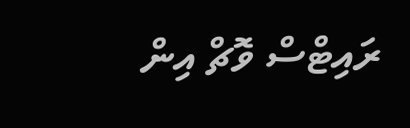ރައިޓްސް ވޮޗް އިން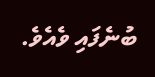ބުނެފައި ވެއެވެ.